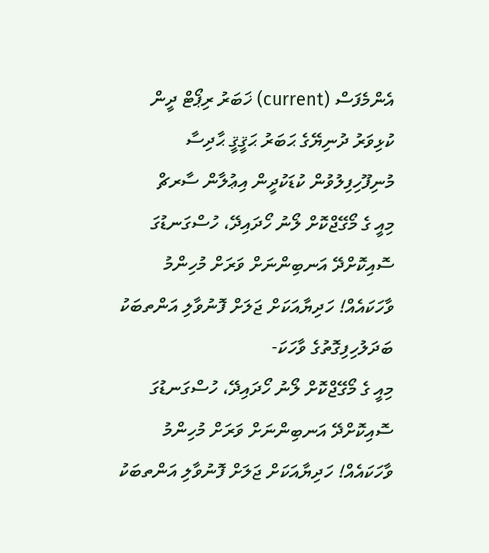އެންމެފަސް (current) ޚަބަރު ރިޕޯޓް ދީން ކުޅިވަރު ދުނިޔޭގެ ޙަބަރު ޙަޤީޤީ ޙާދިސާ މުނިފޫހިފިލުވުން ކުޑަކުދީން އިޢުލާން ސާރޗް
މިއީ ގެ މޯގޭޖްކޮށް ލޯނު ހޯދައިދޭ، ހުސްގަނޑުގަ ސޮއިކޮށްދޭ އަނބިންނަށް ވަރަށް މުހިންމު ވާހަކައެއް! ހަދިޔާއަކަށް ޖަލަށް ފޮނުވާލި އަންތބަކު ބަދަލުހިފިގޮތުގެ ވާހަކަ-
މިއީ ގެ މޯގޭޖްކޮށް ލޯނު ހޯދައިދޭ، ހުސްގަނޑުގަ ސޮއިކޮށްދޭ އަނބިންނަށް ވަރަށް މުހިންމު ވާހަކައެއް! ހަދިޔާއަކަށް ޖަލަށް ފޮނުވާލި އަންތބަކު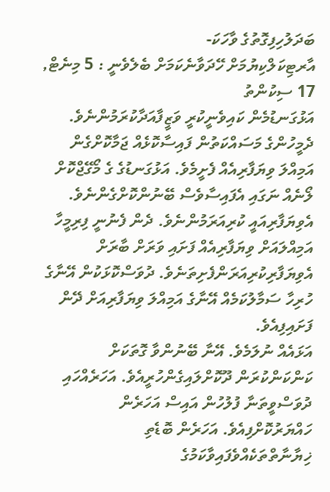ބަދަލުހިފިގޮތުގެ ވާހަކަ-
އާރޓިކަލްކިޔުމަށް ހޭދަވާނެކަމަށް ބެލެވެނީ : 5 މިނެޓް, 17 ސިކުންތު
އަޅުގަނޑުމެން ކައިވެނީކުރީ ވަޒީފާއަދާކުރަމުންނެވެ. ދެމީހުންގެ މަސައްކަތުން ފައިސާކޮޅެއް ޖަމާކޮށްގެން އަމިއްލަ ވިޔަފާރިއެއް ފެށީމެވެ. އަޅުގަނޑުގެ ގެ މޯގޭޖްކޮށް ލޯނެއް ނަގައި އެފައިސާވެސް ބޭނުންކޮށްގެންނެވެ. އެވިޔަފާރިއައީ ކުރިއަރަމުންނެވެ. ދެން ފެނުނީ ފިރިމީހާ އަމިއްލައަށް ވިޔަފާރިއެއް ފަށައި ވަރަށް ބާރަށް އެވިޔަފާރިކުރިއަރަންފެށިތަނެވެ. ދުވަސްކޮޅަކުން އޭނާގެ ހުރިހާ ސަމާލުކަމެއް އޭނާގެ އަމިއްލަ ވިޔަފާރިއަށް ދޭން ފަށައިފިއެވެ.
އަޅައެއް ނުލަމެވެ. އޭނާ ބޭނުންވާ ގޮތަކަށް ކަންކަންކުރަން ދޫކޮށްލައިގެންހުރީއެވެ. އަހަރެއްހައި ދުވަސްވީތަނާ ފުލުހުން އައިސް އަހަރެން ހައްޔަރުކޮށްފިއެވެ. އަހަރެން ބޮޑެތި ޚިޔާނާތްތަކެއްވެފައިވާކަމުގެ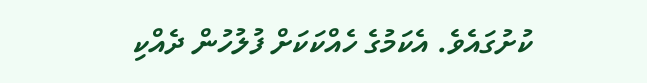ކުށުގައެވެ. އެކަމުގެ ހެއްކަކަށް ފުލުހުން ދެއްކި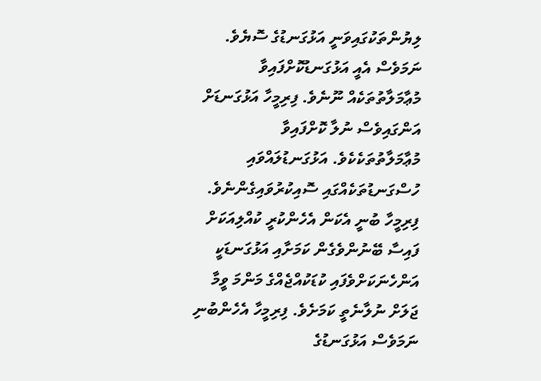ލިޔުންތަކުގައިވަނީ އަޅުގަނޑުގެ ސޮޔެވެ. ނަމަވެސް އެއީ އަޅުގަނޑުކޮށްފައިވާ މުޢާމަލާތުތަކެއް ނޫނެވެ. ފިރިމީހާ އަޅުގަނޑަށް އަންގައިވެސް ނުލާ ކޮށްފައިވާ މުޢާމަލާތުތަކެކެވެ. އަޅުގަނޑުލައްވައި ހުސްގަނޑުތަކެއްގައި ސޮއިކުރުވައިގެންނެވެ.
ފިރިމީހާ ބުނީ އެކަން އެހެންކުރީ ކުއްލިއަކަށް ފައިސާ ބޭނުންވެގެން ކަމަށާއި އަޅުގަނޑަކީ އަންހެނަކަށްވެފައި ކުޑަކުއްޖެއްގެ މަންމަ ވީމާ ޖަލަށް ނުލާނެތީ ކަމަށެވެ. ފިރިމީހާ އެހެންބުނި ނަމަވެސް އަޅުގަނޑުގެ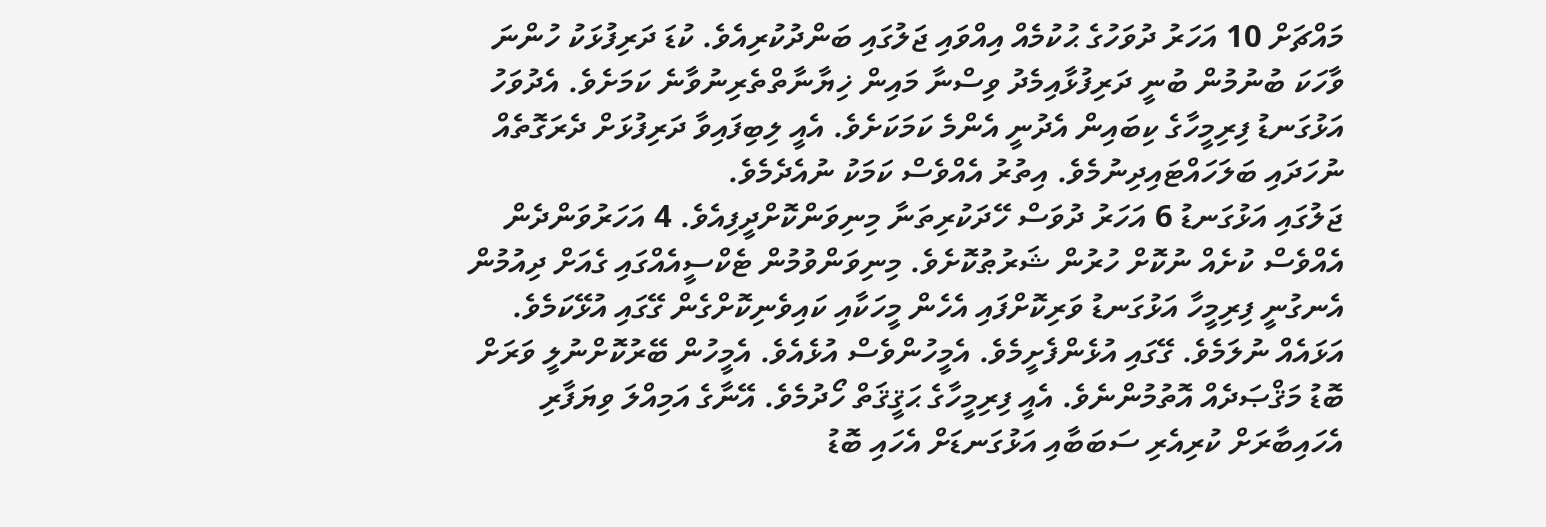މައްޗަށް 10 އަހަރު ދުވަހުގެ ޙުކުމެއް އިއްވައި ޖަލުގައި ބަންދުކުރިއެވެ. ކުޑަ ދަރިފުޅަކު ހުންނަ ވާހަކަ ބުނުމުން ބުނީ ދަރިފުޅާއިމެދު ވިސްނާ މައިން ޚިޔާނާތްތެރިނުވާނެ ކަމަށެވެ. އެދުވަހު އަޅުގަނޑު ފިރިމީހާގެ ކިބައިން އެދުނީ އެންމެ ކަމަކަށެވެ. އެއީ ލިބިފައިވާ ދަރިފުޅަށް ދެރަގޮތެއް ނުހަދައި ބަލަހައްޓައިދިނުމެވެ. އިތުރު އެއްވެސް ކަމަކު ނުއެދެމެވެ.
ޖަލުގައި އަޅުގަނޑު 6 އަހަރު ދުވަސް ހޭދަކުރިތަނާ މިނިވަންކޮށްދީފިއެވެ. 4 އަހަރުވަންދެން އެއްވެސް ކުށެއް ނުކޮށް ހުރުން ޝަރުޠުކޮށެވެ. މިނިވަންވުމުން ޓެކްސީއެއްގައި ގެއަށް ދިއުމުން އެނގުނީ ފިރިމީހާ އަޅުގަނޑު ވަރިކޮށްފައި އެހެން މީހަކާއި ކައިވެނިކޮށްގެން ގޭގައި އުޅޭކަމެވެ.
އަޅައެއް ނުލަމެވެ. ގޭގައި އުޅެންފެށީމެވެ. އެމީހުންވެސް އުޅެއެވެ. އެމީހުން ބޭރުކޮށްނުލީ ވަރަށް ބޮޑު މަޤްޞަދެއް އޮތުމުންނެވެ. އެއީ ފިރިމީހާގެ ޙަޤީޤަތް ހޯދުމެވެ. އޭނާގެ އަމިއްލަ ވިޔަފާރި އެހައިބާރަށް ކުރިއެރި ސަބަބާއި އަޅުގަނޑަށް އެހައި ބޮޑު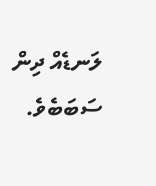ލަނޑެއް ދިން ސަބަބެވެ.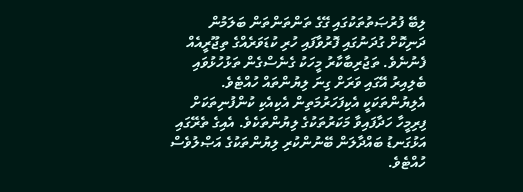ލިބޭ ފުރުޞަތުތަކުގައި ގޭގެ ތަންތަންތަން ބަލަމުން ދަނިކޮށް ގުދަނުގައި ފޮރުވާފައި ހުރި ކުޑަވަރެއްގެ ތިޖޫރީއެއް ފެނުނެވެ. ތަޖުރިބާކާރު މީހަކު ގެނެސްގެން ތަޅުހުޅުވައި ބެލިއިރު އޭގައި ވަރަށް ގިނަ ލިޔުންތައް ހުއްޓެވެ. އެލިޔުންތަކަކީ އެކިފަހަރުމަތިން އެކިއެކި ކުންފުނިތަކަށް ފިރިމީހާ ހަދާފައިވާ މަކަރުތަކުގެ ލިޔުންތަކެވެ. އެއިގެ ތެރޭގައި އަޅުގަނޑު ބައްދާލަން ބޭނުންކުރި ލިޔުންތަކުގެ އަޞްލުވެސް ހުއްޓެވެ.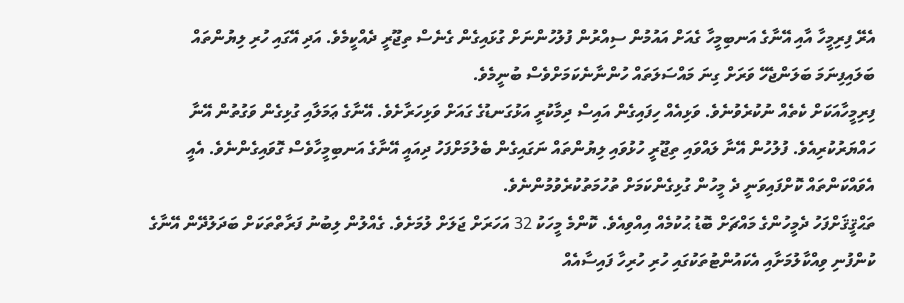އެރޭ ފިރިމީހާ އާއި އޭނާގެ އަނބިމީހާ ގެއަށް އައުމުން ސިއްރުން ފުލުހުންނަށް ގުޅައިގެން ގެނެސް ތިޖޫރީ ދެއްކީމެވެ. އަދި އޭގައި ހުރި ލިޔުންތައް ބަލައިފިނަމަ ބަލަންޖެހޭ ވަރަށް ގިނަ މައްސަލަތައް ހުންނާނެކަމަށްވެސް ބުނީމެވެ.
ފިރިމީހާއަކަށް ކެތެއް ނުކުރެވުނެވެ. ވަޅިއެއް ހިފައިގެން އައިސް ދިމާކުރީ އަޅުގަނޑުގެ ގައަށް ވަޅިހަރާށެވެ. އޭނާގެ ޢަމަލާއި ގުޅިގެން ވަގުތުން އޭނާ ހައްޔަރުކުރިއެވެ. ފުލުހުން އޭނާ ލައްވައި ތިޖޫރީ ހުޅުވައި ލިޔުންތައް ނަގައިގެން ބެލުމަށްފަހު ދިއައީ އޭނާގެ އަނބިމީހާވެސް ގޮވައިގެންނެވެ. އެއީ އެވައްކަންތައް ކޮށްފައިވަނީ ދެ މީހުން ގުޅިގެންކަމަށް ތުހުމަތުކުރެވުމުންނެވެ.
ތަޙްޤީޤަށްފަހު ދެމީހުންގެ މައްޗަށް ބޮޑު ޙުކުމެއް އިއްވިއެވެ. ކޮންމެ މީހަކު 32 އަހަރަށް ޖަލަށް ލުމަށެވެ. ގެއްލުން ލިބުނު ފަރާތްތަކަށް ބަދަލުދޭން އޭނާގެ ކުންފުނި ވިއްކާލުމަށާއި އެކައުންޓުތަކުގައި ހުރި ހުރިހާ ފައިސާއެއް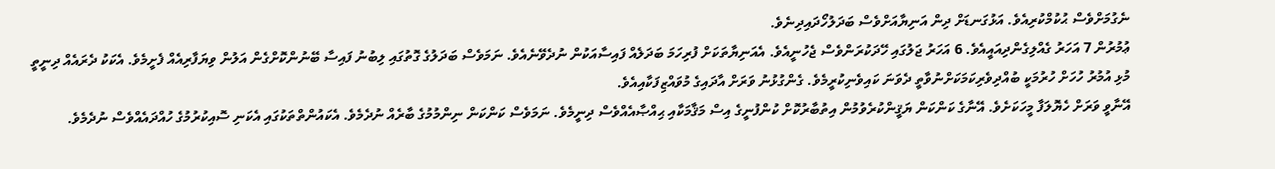ނެގުމަށްވެސް ޙުކުމްކުރިއެވެ. އަޅުގަނޑަށް ދިން އަނިޔާއަށްވެސް ބަދަލުހޯދައިދިނެވެ.
ޢުމުރުން 7 އަހަރު ގެއްލިގެންދިއައީއެވެ. 6 އަހަރު ޖަލުގައި ހޭދަކުރަންވެސް ޖެހުނީއެވެ. އެއަނިޔާތަކަށް ފުރިހަމަ ބަދަލެއް ފައިސާއަކުން ނުދެވޭނެއެވެ. ނަމަވެސް ބަދަލުގެ ގޮތުގައި ލިބުނު ފައިސާ ބޭނުންކޮށްގެން އަލުން ވިޔަފާރިއެއް ފެށީމެވެ. އެކަކު ދެރައެއް ދިނީތީ މުޅި އުމުރު ހުހަށް ހުރުމަކީ ބުއްދިވެރިކަމަކަށްނުވާތީ ދެވަނަ ކައިވެނިކުރީމެވެ. ގެންގުޅުނު ވަރަށް އާދައިގެ މުވައްޒިފަކާއިއެވެ.
އޭނާވީ ވަރަށް ހެޔޮލަފާ މީހަކަށެވެ. އޭނާގެ ކަންކަން ޔަޤީންކުރެވުމުން އިތުބާރުކޮށް ކުންފުނީގެ އިސް މަޤާމަކާއި ޙިއްޞާއެއްވެސް ދިނީމެވެ. ނަމަވެސް ކަންކަން ނިންމުމުގެ ބާރެއް ނުދެމެވެ. އެކައުންތްތަކުގައި އެކަނި ސޮއިކުރުމުގެ ހުއްދައެއްވެސް ނުދެމެވެ.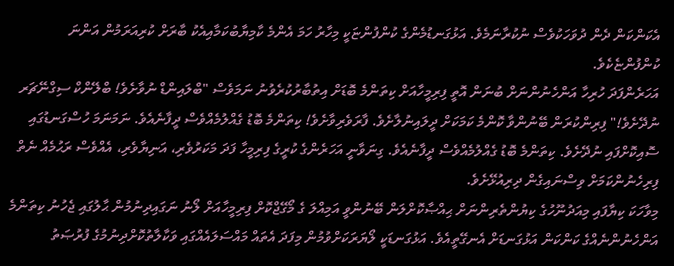އެކަންކަން ދެން ދުވަހަކުވެސް ނުކުރާނަމެވެ. އަޅުގަނޑުމެންގެ ކުންފުންޏަކީ މިހާރު ހަމަ އެންމެ ކާމިޔާބުކަމާއިއެކު ބާރަށް ކުރިއަރަމުން އަންނަ ކުންފުންޏެކެވެ.
އަހަރެންފަދަ ހުރިހާ އަންހެނުންނަށް ބުނަން އޮތީ ފިރިމީހާއަށް ކިތަންމެ ބޮޑަށް އިތުބާރުކުރެވުނު ނަމަވެސް "ބްލައިންޑް ނުވާށެވެ! ބްލޭންކް ސިގްނޭޗަރ ނުދޭށެވެ!" ފިރިންކުރަން ބޭނުންވާ ކޮންމެ ކަމަކަށް ދީލައިނުލާށެވެ. ފާރަވެރިވާށެވެ! ކިތަންމެ ބޮޑު ގެއްލުމެއްވެސް ދީފާނެއެވެ. ނަމަނަމަ ހުސްގަނޑުގައި ސޮއިކޮށްފައި ނުދޭށެވެ. ކިތަންމެ ބޮޑު ގެއްލުމެއްވެސް ދީފާނެއެވެ. ގިނަވާނީ އަހަރެންގެ ކުރީގެ ފިރިމީހާ ފަދަ މަކަރުވެރި، އަނިޔާވެރި، އެއްވެސް ރަޙުމެއް ނެތް ފިރިހެނުންކަމަށް ވިސްނައިގެން ދިރިއުޅޭށެވެ.
މިވާހަކަ ކިޔާފައި މިއަދުނޫހުގެ ކިޔުންތެރިންނަށް ޙިއްޞާކޮށްލަން ބޭނުންވީ އަމިއްލަ ގެ މޯގޭޖްކޮށް ފިރިމީހާއަށް ލޯނު ނަގައިދިނުމުން ޙާލުގައި ޖެހުނު ކިތަންމެ އަންހެނުންނެއްގެ ކަންކަން އަޅުގަނޑަށް އެނގޭތީއެވެ. އަޅުގަނޑަކީ ލޯޔަރަކަށްވުމުން މިފަދަ އެތައް މައްސަލައެއްގައި ވަކާލާތުކޮށްދިނުމުގެ ފުރުޞަތު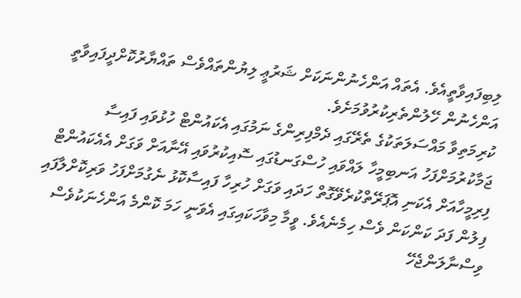ލިބިފައިވާތީއެވެ. އެތައް އަންހެނުންނަކަށް ޝަރުޢީ ލިޔުންތައްވެސް ތައްޔާރުކޮށްދީފައިވާތީ އަންހެނުން ހޭލުންތެރިކުރުވުމަށެވެ.
ކުރިމަތިވާ މައްސަލަތަކުގެ ތެރޭގައި ދެމްފިރިންގެ ނަމުގައި އެކައުންޓް ހުޅުވައި ފައިސާ ޖަމާކުރުމަށްފަހު އަނބިމީހާ ލައްވައި ހުސްގަނޑުގައި ސޮއިކުރުވައި އޭނާއަށް ވަގަށް އެއެކައުންޓް ފިރިމީހާއަށް އެކަނި އޮޕަރޭތްކުރެވޭގޮތް ހަދައި ވަގަށް ހުރިހާ ފައިސާކޮޅު ނެގުމަށްފަހު ވަރިކޮށްލާފައި ފިލުން ފަދަ ކަންކަން ވެސް ހިމެނެއެވެ. ވީމާ މިވާހަކައިގައި އެވަނީ ހަމަ ކޮންމެ އަންހެނަކުވެސް ވިސްނާލަންޖެހޭ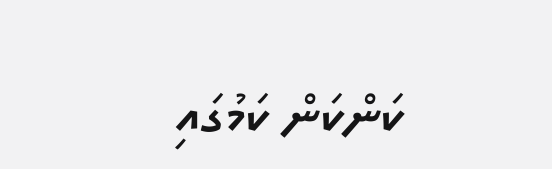ކަންކަން ކަމުގައި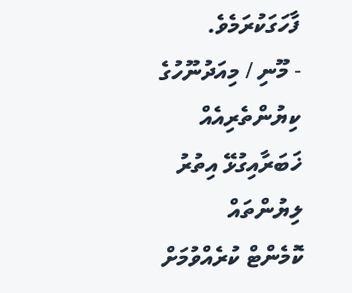ފާހަގަކުރަމެވެ.
- މޫނި / މިއަދުނޫހުގެ ކިޔުންތެރިއެއް
ޚަބަރާއިގުޅޭ އިތުރު ލިޔުންތައް
ކޮމެންޓް ކުރެއްވުމަށް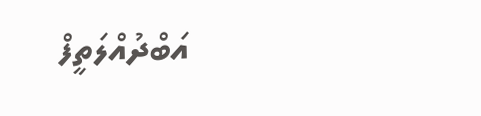އަބްދުއްލަތީފް